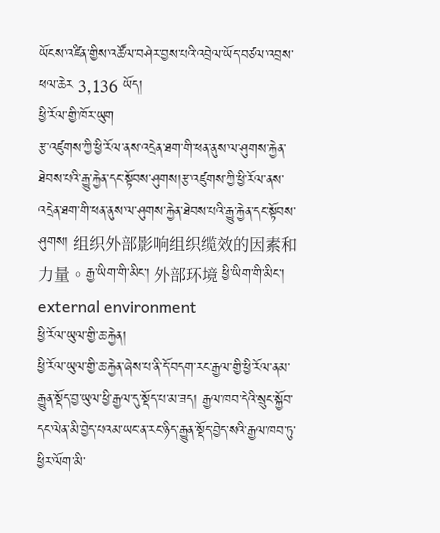ཡོངས་འཛིན་གྱིས་འཚོལ་བཤེར་བྱས་པའི་འབྲེལ་ཡོད་བཙལ་འབྲས་ཕལ་ཆེར 3,136 ཡོད།
ཕྱི་རོལ་གྱི་ཁོར་ཡུག
རྩ་འཛུགས་ཀྱི་ཕྱི་རོལ་ནས་འདྲེན་ཐག་གི་ཕན་ནུས་ལ་ཤུགས་རྐྱེན་ཐེབས་པའི་རྒྱུ་རྐྱེན་དང་སྟོབས་ཤུགས།རྩ་འཛུགས་ཀྱི་ཕྱི་རོལ་ནས་འདྲེན་ཐག་གི་ཕན་ནུས་ལ་ཤུགས་རྐྱེན་ཐེབས་པའི་རྒྱུ་རྐྱེན་དང་སྟོབས་ཤུགས། 组织外部影响组织缆效的因素和力量。རྒྱ་ཡིག་གི་མིང་། 外部环境 ཕྱི་ཡིག་གི་མིང་། external environment
ཕྱི་རོལ་ཡུལ་གྱི་ཆ་རྐྱེན།
ཕྱི་རོལ་ཡུལ་གྱི་ཆ་རྐྱེན་ཞེས་པ་ནི་དོ་བདག་རང་རྒྱལ་གྱི་ཕྱི་རོལ་ནམ་རྒྱུན་སྡོད་བྱ་ཡུལ་ཕྱི་རྒྱལ་དུ་སྡོད་པ་མ་ཟད། རྒྱལ་ཁབ་དེའི་སྲུང་སྐྱོབ་དང་ལེན་མི་བྱེད་པའམ་ཡང་ན་རང་ཉིད་རྒྱུན་སྡོད་བྱེད་སའི་རྒྱལ་ཁབ་ཏུ་ཕྱིར་ལོག་མི་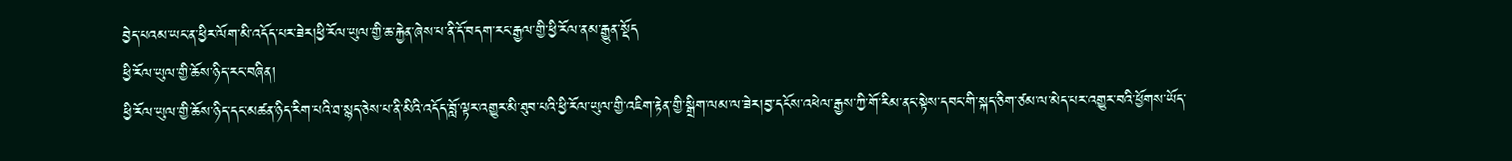བྱེད་པའམ་ཡང་ན་ཕྱིར་ལོག་མི་འདོད་པར་ཟེར།ཕྱི་རོལ་ཡུལ་གྱི་ཆ་རྐྱེན་ཞེས་པ་ནི་དོ་བདག་རང་རྒྱལ་གྱི་ཕྱི་རོལ་ནམ་རྒྱུན་སྡོད
ཕྱི་རོལ་ཡུལ་གྱི་ཆོས་ཉིད་རང་བཞིན།
ཕྱི་རོལ་ཡུལ་གྱི་ཆོས་ཉིད་དང་མཚན་ཉིད་རིག་པའི་ཐ་སྙད་ཅེས་པ་ནི་མིའི་འདོད་བློ་ལྟར་འགྱུར་མི་ཐུབ་པའི་ཕྱི་རོལ་ཡུལ་གྱི་འཇིག་རྟེན་གྱི་སྒྲིག་ལམ་ལ་ཟེར།བྱ་དངོས་འཕེལ་རྒྱས་ཀྱི་གོ་རིམ་ནང་སྟེས་དབང་གི་སྐད་ཅིག་ཙམ་ལ་མེད་པར་འགྱུར་བའི་ཕྱོགས་ཡོད་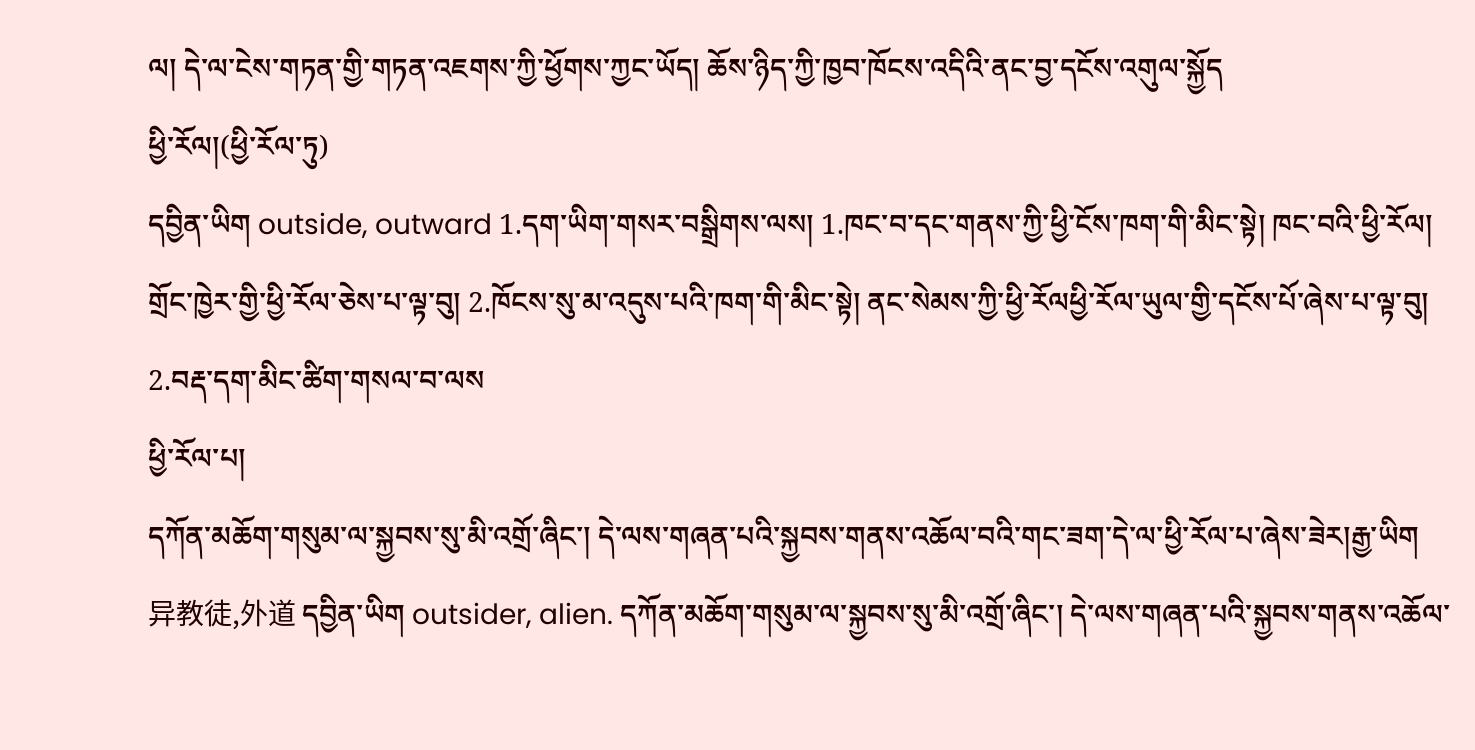ལ། དེ་ལ་ངེས་གཏན་གྱི་གཏན་འཇགས་ཀྱི་ཕྱོགས་ཀྱང་ཡོད། ཆོས་ཉིད་ཀྱི་ཁྱབ་ཁོངས་འདིའི་ནང་བྱ་དངོས་འགུལ་སྐྱོད
ཕྱི་རོལ།(ཕྱི་རོལ་ཏུ)
དབྱིན་ཡིག outside, outward 1.དག་ཡིག་གསར་བསྒྲིགས་ལས། 1.ཁང་བ་དང་གནས་ཀྱི་ཕྱི་ངོས་ཁག་གི་མིང་སྟེ། ཁང་བའི་ཕྱི་རོལ། གྲོང་ཁྱེར་གྱི་ཕྱི་རོལ་ཅེས་པ་ལྟ་བུ། 2.ཁོངས་སུ་མ་འདུས་པའི་ཁག་གི་མིང་སྟེ། ནང་སེམས་ཀྱི་ཕྱི་རོལཕྱི་རོལ་ཡུལ་གྱི་དངོས་པོ་ཞེས་པ་ལྟ་བུ། 2.བརྡ་དག་མིང་ཚིག་གསལ་བ་ལས
ཕྱི་རོལ་པ།
དཀོན་མཆོག་གསུམ་ལ་སྐྱབས་སུ་མི་འགྲོ་ཞིང་། དེ་ལས་གཞན་པའི་སྐྱབས་གནས་འཆོལ་བའི་གང་ཟག་དེ་ལ་ཕྱི་རོལ་པ་ཞེས་ཟེར།རྒྱ་ཡིག 异教徒,外道 དབྱིན་ཡིག outsider, alien. དཀོན་མཆོག་གསུམ་ལ་སྐྱབས་སུ་མི་འགྲོ་ཞིང་། དེ་ལས་གཞན་པའི་སྐྱབས་གནས་འཆོལ་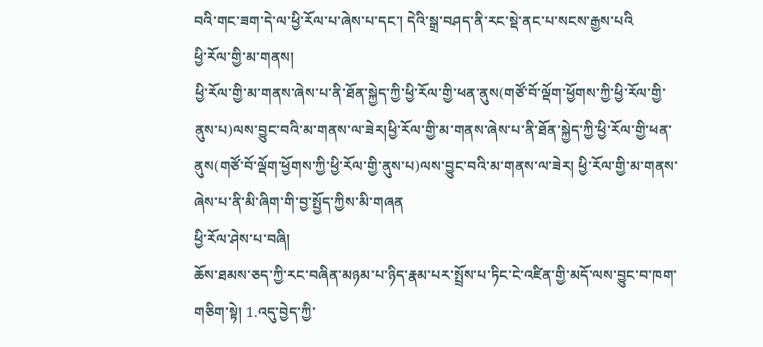བའི་གང་ཟག་དེ་ལ་ཕྱི་རོལ་པ་ཞེས་པ་དང་། དེའི་སྒྲ་བཤད་ནི་རང་སྡེ་ནང་པ་སངས་རྒྱས་པའི
ཕྱི་རོལ་གྱི་མ་གནས།
ཕྱི་རོལ་གྱི་མ་གནས་ཞེས་པ་ནི་ཐོན་སྐྱེད་ཀྱི་ཕྱི་རོལ་གྱི་ཕན་ནུས(གཙོ་བོ་ལྡོག་ཕྱོགས་ཀྱི་ཕྱི་རོལ་གྱི་ནུས་པ)ལས་བྱུང་བའི་མ་གནས་ལ་ཟེར།ཕྱི་རོལ་གྱི་མ་གནས་ཞེས་པ་ནི་ཐོན་སྐྱེད་ཀྱི་ཕྱི་རོལ་གྱི་ཕན་ནུས(གཙོ་བོ་ལྡོག་ཕྱོགས་ཀྱི་ཕྱི་རོལ་གྱི་ནུས་པ)ལས་བྱུང་བའི་མ་གནས་ལ་ཟེར། ཕྱི་རོལ་གྱི་མ་གནས་ཞེས་པ་ནི་མི་ཞིག་གི་བྱ་སྤྱོད་ཀྱིས་མི་གཞན
ཕྱི་རོལ་ཤེས་པ་བཞི།
ཆོས་ཐམས་ཅད་ཀྱི་རང་བཞིན་མཉམ་པ་ཉིད་རྣམ་པར་སྤྲོས་པ་ཏིང་ངེ་འཛིན་གྱི་མདོ་ལས་བྱུང་བ་ཁག་གཅིག་སྟེ། 1.འདུ་བྱེད་ཀྱི་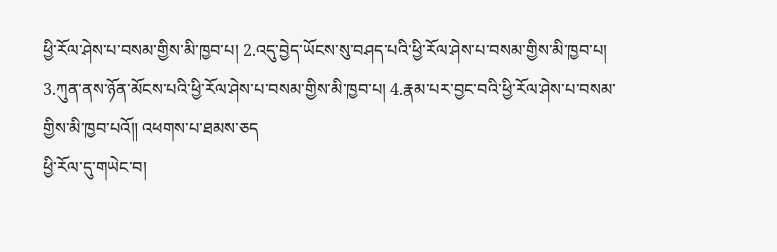ཕྱི་རོལ་ཤེས་པ་བསམ་གྱིས་མི་ཁྱབ་པ། 2.འདུ་བྱེད་ཡོངས་སུ་བཤད་པའི་ཕྱི་རོལ་ཤེས་པ་བསམ་གྱིས་མི་ཁྱབ་པ། 3.ཀུན་ནས་ཉོན་མོངས་པའི་ཕྱི་རོལ་ཤེས་པ་བསམ་གྱིས་མི་ཁྱབ་པ། 4.རྣམ་པར་བྱང་བའི་ཕྱི་རོལ་ཤེས་པ་བསམ་གྱིས་མི་ཁྱབ་པའོ༎ འཕགས་པ་ཐམས་ཅད
ཕྱི་རོལ་དུ་གཡེང་བ།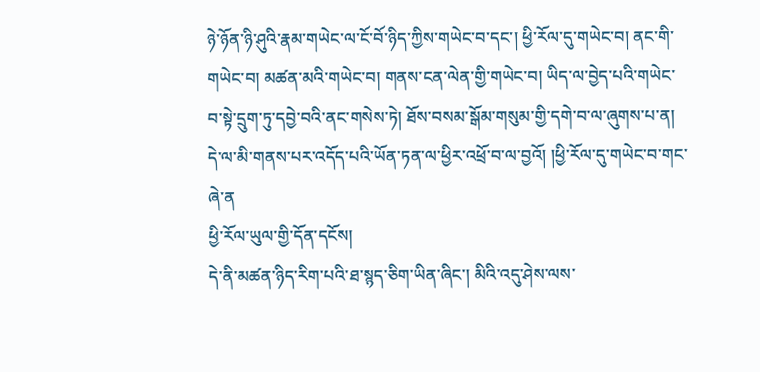ཉེ་ཉོན་ཉི་ཤུའི་རྣམ་གཡེང་ལ་ངོ་བོ་ཉིད་ཀྱིས་གཡེང་བ་དང་། ཕྱི་རོལ་དུ་གཡེང་བ། ནང་གི་གཡེང་བ། མཚན་མའི་གཡེང་བ། གནས་ངན་ལེན་གྱི་གཡེང་བ། ཡིད་ལ་བྱེད་པའི་གཡེང་བ་སྟེ་དྲུག་ཏུ་དབྱེ་བའི་ནང་གསེས་ཏེ། ཐོས་བསམ་སྒོམ་གསུམ་གྱི་དགེ་བ་ལ་ཞུགས་པ་ན། དེ་ལ་མི་གནས་པར་འདོད་པའི་ཡོན་ཏན་ལ་ཕྱིར་འཕྲོ་བ་ལ་བྱའོ། །ཕྱི་རོལ་དུ་གཡེང་བ་གང་ཞེ་ན
ཕྱི་རོལ་ཡུལ་གྱི་དོན་དངོས།
དེ་ནི་མཚན་ཉིད་རིག་པའི་ཐ་སྙད་ཅིག་ཡིན་ཞིང་། མིའི་འདུ་ཤེས་ལས་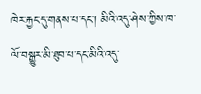ཁེར་རྐྱང་དུ་གནས་པ་དང་། མིའི་འདུ་ཤེས་ཀྱིས་ཁ་ལོ་བསྒྱུར་མི་ཐུབ་པ་དང་མིའི་འདུ་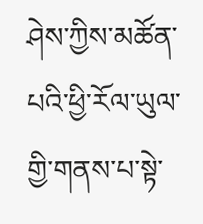ཤེས་ཀྱིས་མཚོན་པའི་ཕྱི་རོལ་ཡུལ་གྱི་གནས་པ་སྟེ་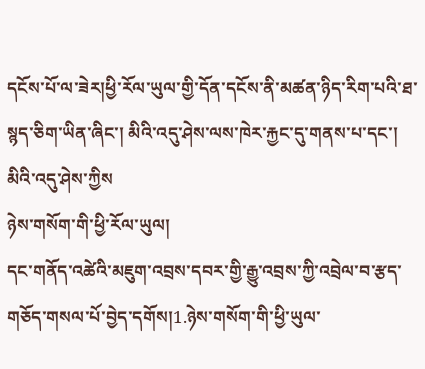དངོས་པོ་ལ་ཟེར།ཕྱི་རོལ་ཡུལ་གྱི་དོན་དངོས་ནི་མཚན་ཉིད་རིག་པའི་ཐ་སྙད་ཅིག་ཡིན་ཞིང་། མིའི་འདུ་ཤེས་ལས་ཁེར་རྐྱང་དུ་གནས་པ་དང་། མིའི་འདུ་ཤེས་ཀྱིས
ཉེས་གསོག་གི་ཕྱི་རོལ་ཡུལ།
དང་གནོད་འཚེའི་མཇུག་འབྲས་དབར་གྱི་རྒྱུ་འབྲས་ཀྱི་འབྲེལ་བ་རྩད་གཅོད་གསལ་པོ་བྱེད་དགོས།1.ཉེས་གསོག་གི་ཕྱི་ཡུལ་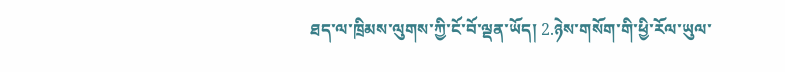ཐད་ལ་ཁྲིམས་ལུགས་ཀྱི་ངོ་བོ་ལྡན་ཡོད། 2.ཉེས་གསོག་གི་ཕྱི་རོལ་ཡུལ་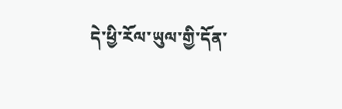དེ་ཕྱི་རོལ་ཡུལ་གྱི་དོན་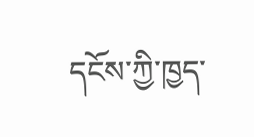དངོས་ཀྱི་ཁྱད་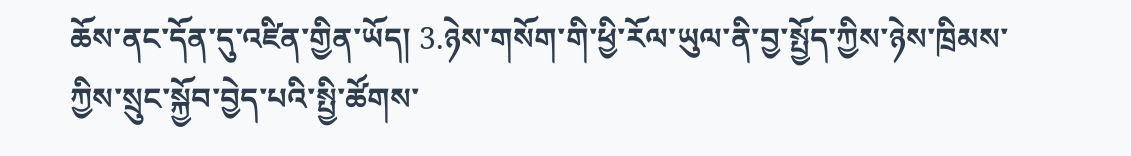ཆོས་ནང་དོན་དུ་འཛིན་གྱིན་ཡོད། 3.ཉེས་གསོག་གི་ཕྱི་རོལ་ཡུལ་ནི་བྱ་སྤྱོད་ཀྱིས་ཉེས་ཁྲིམས་ཀྱིས་སྲུང་སྐྱོབ་བྱེད་པའི་སྤྱི་ཚོགས་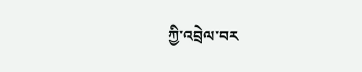ཀྱི་འབྲེལ་བར